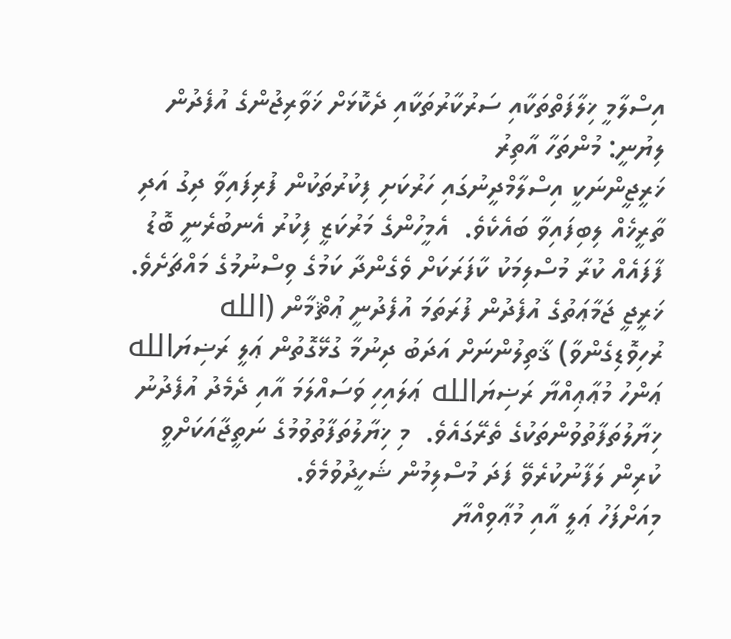އިސްލާމީ ޚިލާފަތްތަކާއި ސަރުކާރުތަކާއި ދެކޮޅަށް ޚަވާރިޖުންގެ އުފެދުން
ލިޔުނީ: މުންތަހާ އާތިރު
ޚަރީޖީންނަކީ އިސްލާމްދީނުގައި ހަރުކަށި ފިކުރުތަކުން ފުރިފައިވާ ދިގު އަދި ތާރީޚެއް ލިބިފައިވާ ބައެކެވެ.  އެމީހުންގެ މަރުކަޒީ ފިކުރު އެނބުރެނީ ބޮޑު ފާފައެއް ކުރާ މުސްލިމަކު ކާފަރަކަށް ވެގެންދާ ކަމުގެ ވިސްނުމުގެ މައްޗަށެވެ.
ޚަރީޖީ ޖަމާޢަތުގެ އުފެދުން ފުރަތަމަ އުފެދުނީ ޢުޘްމާން (الله ރުހިވޮޑިގެންވާ) ޤާތިލުންނަށް އަދަބު ދިނުމާ ގުޅޭގޮތުން ޢަލީ ރަޟިޔަالله ޢަންހު މުޢާޢިއްޔާ ރަޟިޔަالله ޢަލައިހި ވަސައްލަމަ އާއި ދެމެދު އުފެދުނު ޚިޔާލުތަފާތުވުންތަކުގެ ތެރޭގައެވެ.  މި ޚިޔާލުތަފާތުވުމުގެ ނަތީޖާއަކަށްވީ ކުރިން ލަފާނުކުރެވޭ ފަދަ މުސްލިމުން ޝަހީދުވުމެވެ.
މިއަށްފަހު ޢަލީ އާއި މުޢާވިއްޔާ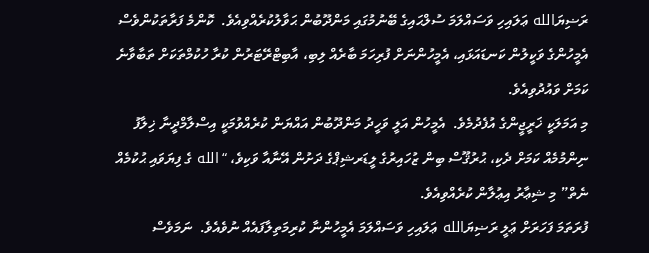ރަޟިޔަالله ޢަލައިހި ވަސައްލަމަ ސުލްޙައިގެ ބޭނުމުގައި މަންދޫބުން ޙަވާލުކުރެއްވިއެވެ.  ކޮންމެ ފަރާތަކުންވެސް އެމީހުންގެ ވަކީލުން ކަނޑައަޅައި، އެމީހުންނަށް ފުރިހަމަ ބާރެއް ލިބި، އާބިޓްރޭޓަރުން ކުރާ ހުކުމްތަކަށް ތަބާވާނެ ކަމަށް ވައުދުވިއެވެ.
މި އަމަލަކީ ޚަރީޖީންގެ އުފެދުމެވެ.  އެމީހުން އަލީ ވަހީދު މަންދޫބުން އައްޔަން ކުރެއްވުމަކީ އިސްލާމްދީނާ ޚިލާފު ނިންމުމެއް ކަމަށް ދެކި، ޙުރުޤޫސް ބިން ޒުހައިރުގެ ލީޑަރޝިޕްގެ ދަށުން އޭނާއާ ވަކިވެ، “الله ގެ ފިޔަވައި ޙުކުމެއް ނެތް” މި ޝިޢާރު އިޢުލާން ކުރެއްވިއެވެ.
ފުރަތަމަ ފަހަރަށް ޢަލީ ރަޟިޔަالله ޢަލައިހި ވަސައްލަމަ އެމީހުންނާ ކުރިމަތިލާފައެއް ނުވެއެވެ.  ނަމަވެސް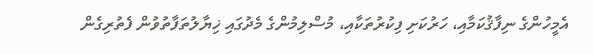އެމީހުންގެ ނިފާޤުކަމާއި، ހަރުކަށި ފިކުރުތަކާއި، މުސްލިމުންގެ މެދުގައި ޚިޔާލުތަފާތުވުން ފެތުރިގެން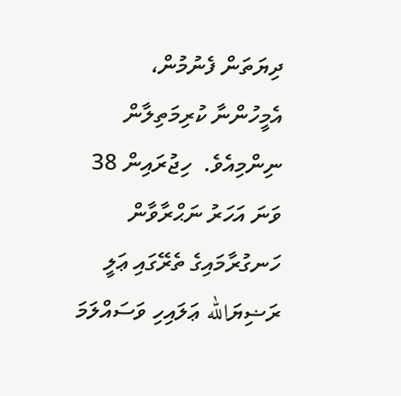ދިޔަތަން ފެނުމުން، އެމީހުންނާ ކުރިމަތިލާން ނިންމިއެވެ.  ހިޖުރައިން 38 ވަނަ އަހަރު ނަޙްރާވާން ހަނގުރާމައިގެ ތެރޭގައި ޢަލީ ރަޟިޔަالله ޢަލައިހި ވަސައްލަމަ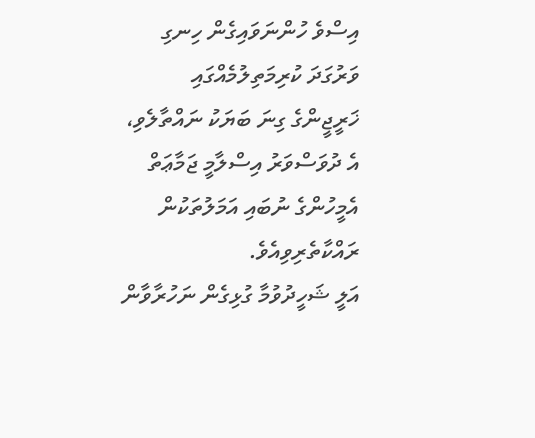އިސްވެ ހުންނަވައިގެން ހިނގި ވަރުގަދަ ކުރިމަތިލުމެއްގައި ޚަރީޖީންގެ ގިނަ ބަޔަކު ނައްތާލެވި، އެ ދުވަސްވަރު އިސްލާމީ ޖަމާޢަތް އެމީހުންގެ ނުބައި އަމަލުތަކުން ރައްކާތެރިވިއެވެ.
އަލީ ޝަހީދުވުމާ ގުޅިގެން ނަހުރާވާން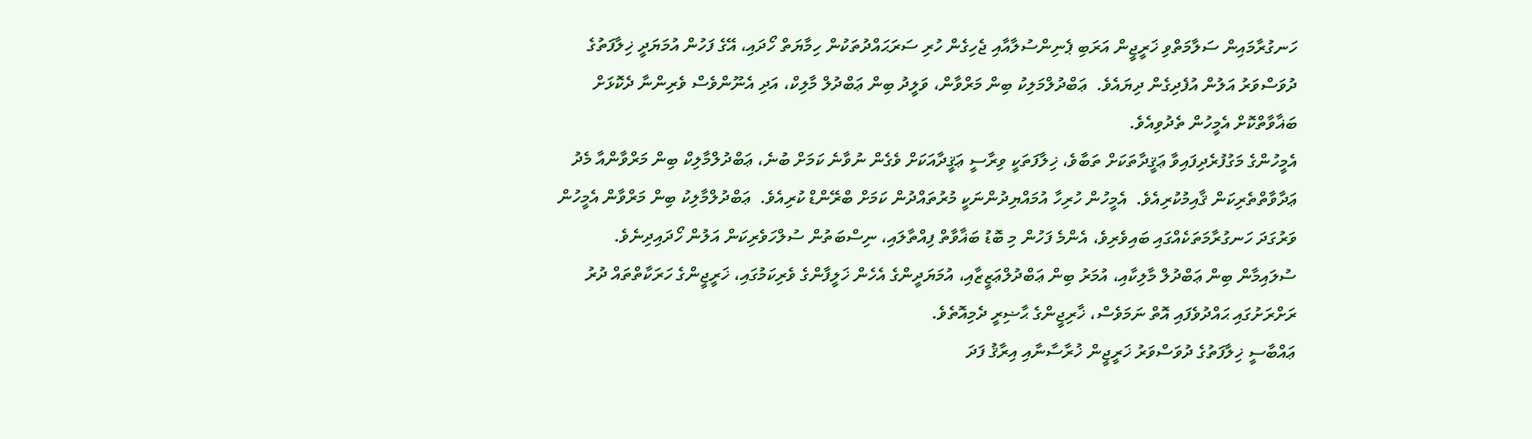ހަނގުރާމައިން ސަލާމަތްވި ޚަރީޖީން އަރަބި ޕެނިންސުލާއާއި ޖެހިގެން ހުރި ސަރަޙައްދުތަކުން ހިމާޔަތް ހޯދައި، އޭގެ ފަހުން އުމަޔަދީ ޚިލާފަތުގެ ދުވަސްވަރު އަލުން އުފެދިގެން ދިޔައެވެ.  ޢަބްދުލްމަލިކު ބިން މަރްވާން، ވަލީދު ބިން ޢަބްދުލް މާލިކް، އަދި އެނޫންވެސް ވެރިންނާ ދެކޮޅަށް ބަޣާވާތްކޮށް އެމީހުން ތެދުވިއެވެ.
އެމީހުންގެ މަގުފުރެދިފައިވާ ޢަޤީދާތަކަށް ތަބާވެ، ޚިލާފަތަކީ ވިރާސީ ޢަޤީދާއަކަށް ވެގެން ނުވާނެ ކަމަށް ބުނެ، ޢަބްދުލްމާލިކް ބިން މަރްވާންއާ މެދު ޢަދާވާތްތެރިކަން ޤާއިމުކުރިއެވެ.  އެމީހުން ހުރިހާ އުމައްޔިދުންނަކީ މުރުތައްދުން ކަމަށް ބްރޭންޑް ކުރިއެވެ.  ޢަބްދުލްމާލިކު ބިން މަރްވާން އެމީހުން ވަރުގަދަ ހަނގުރާމަތަކެއްގައި ބައިވެރިވެ، އެންމެ ފަހުން މި ބޮޑު ބަޣާވާތް ފިއްތާލައި، ނިސްބަތުން ސުލްހަވެރިކަން އަލުން ހޯދައިދިނެވެ.
ސުލައިމާން ބިން ޢަބްދުލް މާލިކާއި، އުމަރު ބިން ޢަބްދުލްޢަޒީޒާއި، އުމަޔަދީންގެ އެހެން ޚަލީފާންގެ ވެރިކަމުގައި، ޚަރީޖީންގެ ހަރަކާތްތައް ދުރު ރަށްރަށުގައި ޙައްދުވެފައި އޮތް ނަމަވެސް، ޚާރިޖީންގެ ޙާޟިރީ ދެމިއޮތެވެ.
ޢައްބާސީ ޚިލާފަތުގެ ދުވަސްވަރު ޚަރީޖީން ޚުރާސާނާއި އިރާޤު ފަދަ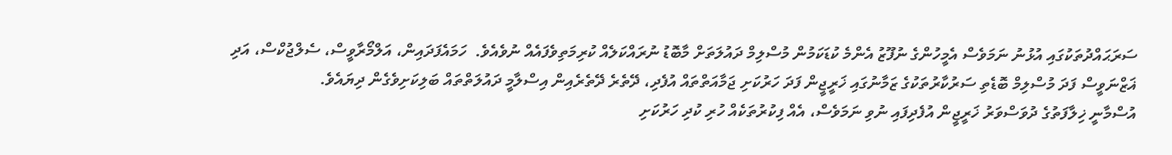ސަރަޙައްދުތަކުގައި އުޅުނު ނަމަވެސް އެމީހުންގެ ނުފޫޒު އެންމެ ކުޑަކަމުން މުސްލިމް ދައުލަތަށް މާބޮޑު ނުރައްކަލެއް ކުރިމަތިވެފައެއް ނުވެއެވެ.  ހަމައެފަދައިން، އަލްމޯރާވީސް، ސެލްޖުކްސް، އަދި ޣަޒްނަވީސް ފަދަ މުސްލިމް ބޮޑެތި ސަރުކާރުތަކުގެ ޒަމާނުގައި ޚަރީޖީން ފަދަ ހަރުކަށި ޖަމާއަތްތައް އުފެދި، ދޭތެރެ ދޭތެރެއިން އިސްލާމީ ދައުލަތްތައް ބަލިކަށިވެގެން ދިޔައެވެ.
އުސްމާނީ ޚިލާފަތުގެ ދުވަސްވަރު ޚަރީޖީން އުފެދިފައި ނުވި ނަމަވެސް، އެއް ފިކުރުތަކެއް ހުރި ކުދި ހަރުކަށި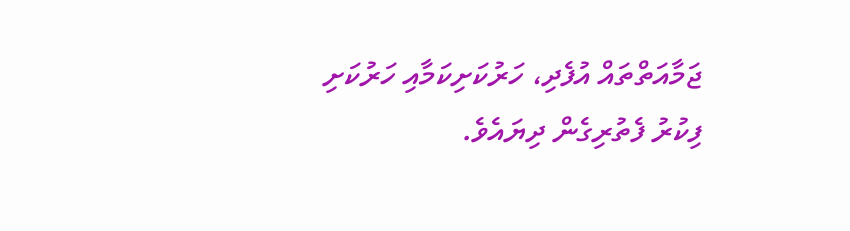ޖަމާއަތްތައް އުފެދި، ހަރުކަށިކަމާއި ހަރުކަށި ފިކުރު ފެތުރިގެން ދިޔައެވެ.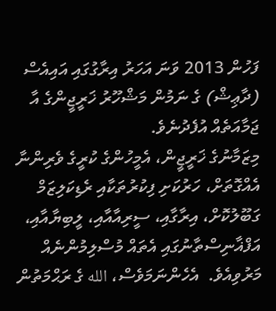ފަހުން 2013 ވަނަ އަހަރު އިރާގުގައި އައިއެސް (ދާޢިޝް) ގެ ނަމުން މަޝްހޫރު ޚަރީޖީންގެ އާ ޖަމާއަތެއް އުފެދުނެވެ.
މިޒަމާނުގެ ޚަރީޖީން، އެމީހުންގެ ކުރީގެ ވެރިންނާ އެއްގޮތަށް، ހަރުކަށި ފިކުރުތަކާއި ރެޑިކަލިޒަމް ގަބޫލުކޮށް، އިރާގާއި، ސީރިއާއާއި، ލީބިޔާއާއި، އަފްޣާނިސްތާނުގައި އެތައް މުސްލިމުންނެއް މަރުވިއެވެ.  އެހެންނަމަވެސް، الله ގެ ރަޙްމަތުން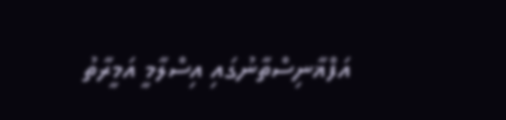އަފްޣާނިސްތާނުގައި އިސްލާމީ އަމީރާތު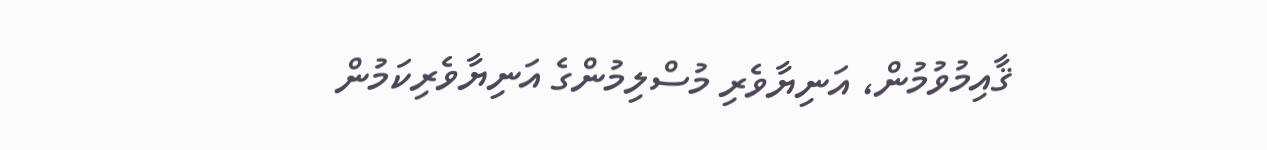ޤާއިމުވުމުން، އަނިޔާވެރި މުސްލިމުންގެ އަނިޔާވެރިކަމުން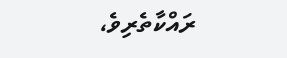ރައްކާތެރިވެ،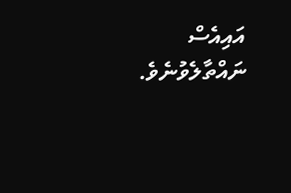އައިއެސް ނައްތާލެވުނެވެ.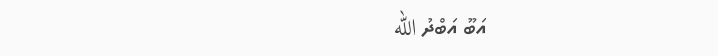އަބޫ އަބްދު الله